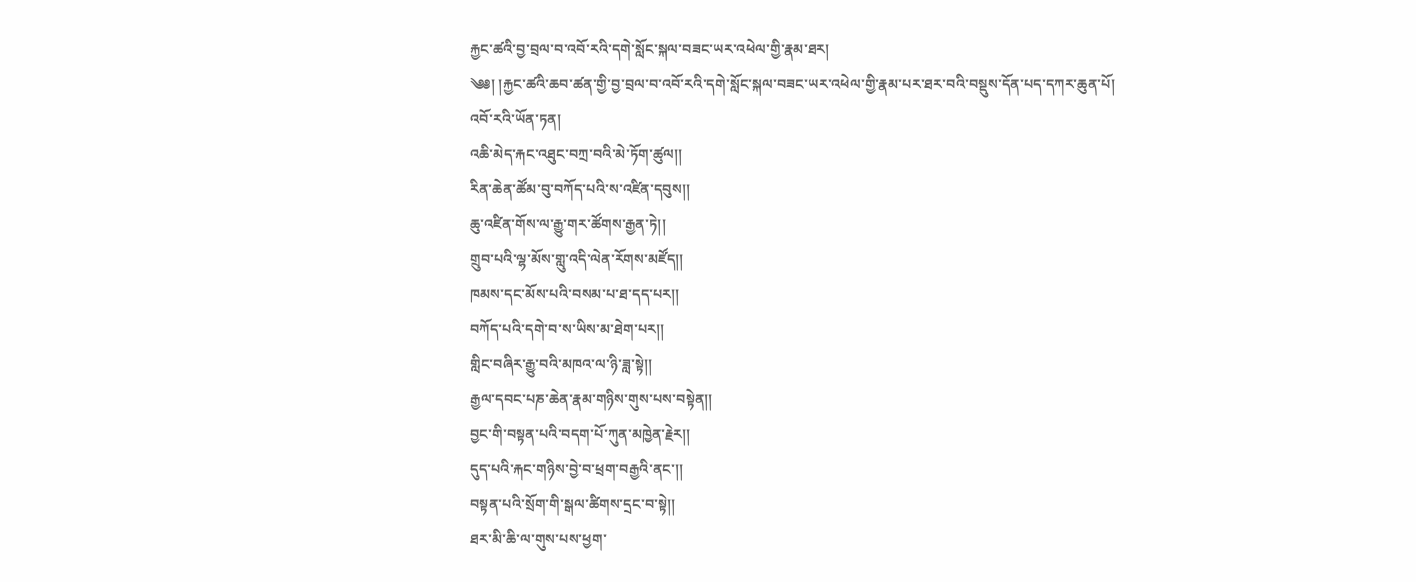རྐྱང་ཚའི་བྱ་བྲལ་བ་འབོ་རའི་དགེ་སློང་སྐལ་བཟང་ཡར་འཕེལ་གྱི་རྣམ་ཐར།
༄༅། །རྐྱང་ཚའི་ཆབ་ཚན་གྱི་བྱ་བྲལ་བ་འབོ་རའི་དགེ་སློང་སྐལ་བཟང་ཡར་འཕེལ་གྱི་རྣམ་པར་ཐར་བའི་བསྡུས་དོན་པད་དཀར་ཆུན་པོ།
འབོ་རའི་ཡོན་ཏན།
འཆི་མེད་རྐང་འཐུང་བཀྲ་བའི་མེ་ཏོག་ཚུལ།།
རིན་ཆེན་ཚོམ་བུ་བཀོད་པའི་ས་འཛིན་དབུས།།
ཆུ་འཛིན་གོས་ལ་རྒྱུ་གར་ཚོགས་རྒྱན་ཏེ།།
གྲུབ་པའི་ལྷ་མོས་གླུ་འདི་ལེན་རོགས་མཛོད།།
ཁམས་དང་མོས་པའི་བསམ་པ་ཐ་དད་པར།།
བཀོད་པའི་དགེ་བ་ས་ཡིས་མ་ཐེག་པར།།
གླིང་བཞིར་རྒྱུ་བའི་མཁའ་ལ་ཉི་ཟླ་སྟེ།།
རྒྱལ་དབང་པཎ་ཆེན་རྣམ་གཉིས་གུས་པས་བསྟེན།།
བྱང་གི་བསྟན་པའི་བདག་པོ་ཀུན་མཁྱེན་རྗེར།།
དུད་པའི་རྐང་གཉིས་བྱེ་བ་ཕྲག་བརྒྱའི་ནང་།།
བསྟན་པའི་སྲོག་གི་སྒལ་ཚིགས་དྲང་བ་སྟེ།།
ཐར་མི་ཆི་ལ་གུས་པས་ཕྱག་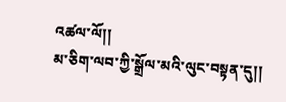འཚལ་ལོ།།
མ་ཅིག་ལབ་ཀྱི་སྒྲོལ་མའི་ལུང་བསྟན་དུ།།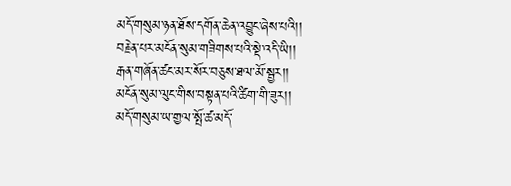མདོ་གསུམ་ཉན་ཐོས་དགོན་ཆེན་འབྱུང་ཞེས་པའི།།
བརྗེན་པར་མངོན་སུམ་གཟིགས་པའི་སྡེ་འདི་ཡི།།
རྒན་གཞོན་ཚང་མར་སོར་བཅུས་ཐལ་མོ་སྦྱར།།
མངོན་སུམ་ལུང་གིས་བསྟན་པའི་ཚིག་གི་ཟུར།།
མདོ་གསུམ་ཡ་གྱལ་སྤོ་ཚ་མདོ་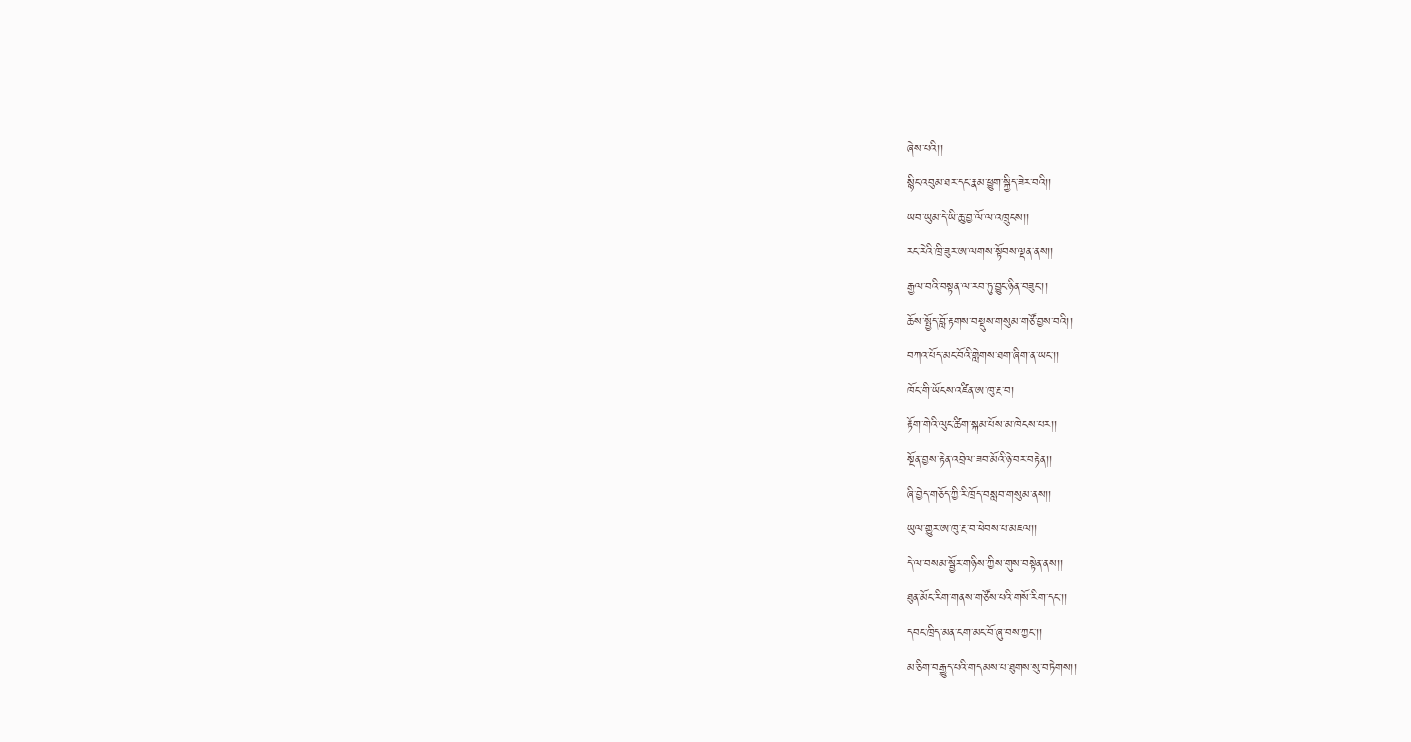ཞེས་པའི།།
སྙིང་འབུམ་ཐར་དང་རྣམ་ཕྱུག་སྐྱིད་ཟེར་བའི།།
ཡབ་ཡུམ་དེ་ཡི་ཆུ་བྱ་ལོ་ལ་འཁྲུངས།།
རང་རེའི་ཁྲི་ཟུར་ཨ་ལགས་སྟོབས་ལྡན་ནས།།
རྒྱལ་བའི་བསྟན་ལ་རབ་ཏུ་བྱུང་ཉིན་བཟུང་།།
ཆོས་སྤྱོད་བློ་རྟགས་བསྡུས་གསུམ་གཙོ་བྱས་བའི།།
བཀའ་པོད་མང་བོའི་གླེགས་ཐག་ཞིག་ན་ཡང་།།
ཁོང་གི་ཡོངས་འཛིན་ཨ་ཁུ་རྔ་བ།
རྟོག་གེའི་ལུང་ཚིག་སྐམ་པོས་མ་ཁེངས་པར།།
སྔོན་བྱས་རྟེན་འབྲེལ་ཟབ་མོའི་ཉེ་བར་བརྟེན།།
ཞི་བྱེད་གཅོད་ཀྱི་རི་ཁྲོད་བསླབ་གསུམ་ནས།།
ཡུལ་གྱུར་ཨ་ཁུ་རྔ་བ་ཕེབས་པ་མཇལ།།
དེ་ལ་བསམ་སྦྱོར་གཉིས་ཀྱིས་གུས་བསྟེན་ནས།།
ཐུན་མོང་རིག་གནས་གཙོས་པའི་གསོ་རིག་དང་།།
དབང་ཁྲིད་མན་ངག་མང་བོ་ཞུ་བས་ཀྱང་།།
མ་ཅིག་བརྒྱུད་པའི་གདམས་པ་ཐུགས་སུ་བཏེགས།།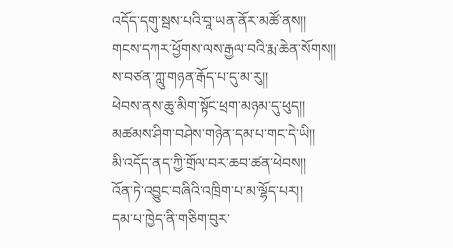འདོད་དགུ་སྦས་པའི་བཱ་ཡན་ནོར་མཚོ་ནས།།
གངས་དཀར་ཕྱོགས་ལས་རྒྱལ་བའི་རྨ་ཆེན་སོགས།།
ས་བཙན་ཀླུ་གཉན་རྒོད་པ་དུ་མ་རུ།།
ཕེབས་ནས་ཆུ་མིག་སྟོང་ཕྲག་མཉམ་དུ་ཕུད།།
མཚམས་ཤིག་བཤེས་གཉེན་དམ་པ་གང་དེ་ཡི།།
མི་འདོད་ནད་ཀྱི་གྲོལ་བར་ཆབ་ཚན་ཕེབས།།
འོན་ཏེ་འབྱུང་བཞིའི་འཁྲིག་པ་མ་ལྷོད་པར།།
དམ་པ་ཁྱེད་ནི་གཅིག་བུར་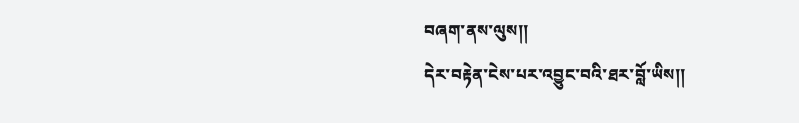བཞག་ནས་ལུས།།
དེར་བརྟེན་ངེས་པར་འབྱུང་བའི་ཐར་བློ་ཡིས།།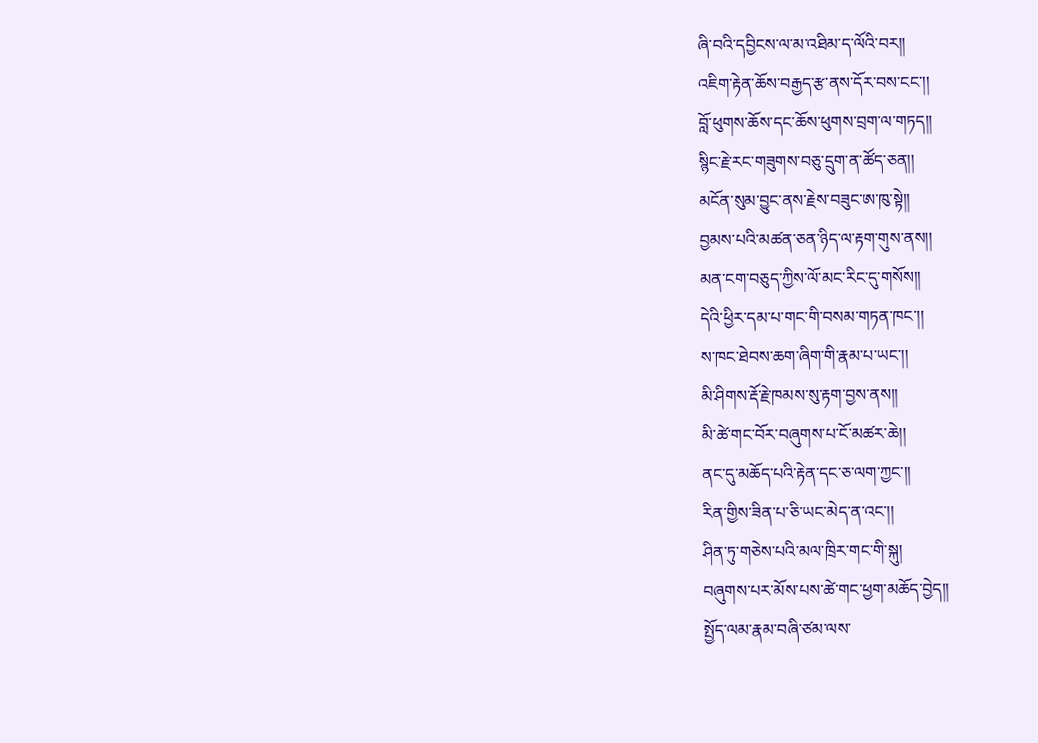ཞི་བའི་དབྱིངས་ལ་མ་འཐིམ་ད་ལོའི་བར།།
འཇིག་རྟེན་ཆོས་བརྒྱད་རྩ་ནས་དོར་བས་ངང་།།
བློ་ཕུགས་ཆོས་དང་ཆོས་ཕུགས་བྲག་ལ་གཏད།།
སྙིང་རྗེ་རང་གཟུགས་བཅུ་དྲུག་ན་ཚོད་ཅན།།
མངོན་སུམ་བྱུང་ནས་རྗེས་བཟུང་ཨ་ཁུ་སྟེ།།
བྱམས་པའི་མཚན་ཅན་ཉིད་ལ་རྟག་གུས་ནས།།
མན་ངག་བཅུད་ཀྱིས་ལོ་མང་རིང་དུ་གསོས།།
དེའི་ཕྱིར་དམ་པ་གང་གི་བསམ་གཏན་ཁང་།།
ས་ཁང་ཐེབས་ཆག་ཞིག་གི་རྣམ་པ་ཡང་།།
མི་ཤིགས་རྡོ་རྗེ་ཁམས་སུ་རྟག་བྱས་ནས།།
མི་ཚེ་གང་བོར་བཞུགས་པ་ངོ་མཚར་ཆེ།།
ནང་དུ་མཆོད་པའི་རྟེན་དང་ཅ་ལག་ཀྱང་།།
རིན་གྱིས་ཟིན་པ་ཅི་ཡང་མེད་ན་འང་།།
ཤིན་ཏུ་གཅེས་པའི་མལ་ཁྲིར་གང་གི་སྐུ།
བཞུགས་པར་མོས་པས་ཚེ་གང་ཕྱག་མཆོད་བྱེད།།
སྤྱོད་ལམ་རྣམ་བཞི་ཙམ་ལས་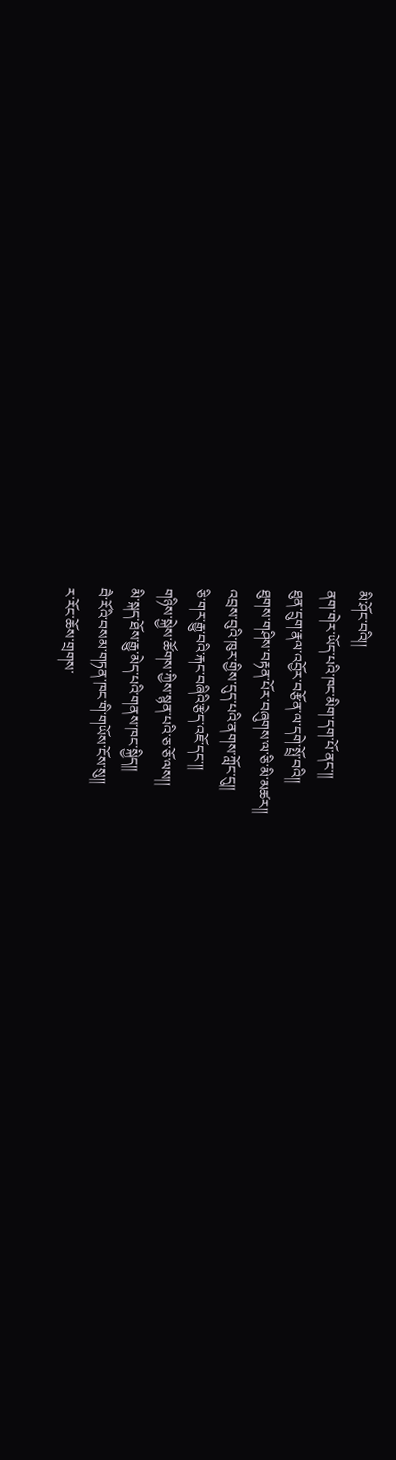མི་ཤོང་བའི།།
ནག་གེར་ཡོད་པའི་ཁང་མིག་དག་པོ་ནང་།།
ཐུན་དྲུག་རྣལ་འབྱོར་བརྩོན་ལ་དགེ་སྤྲོ་བའི།།
ཐུགས་གཤིས་བརྟན་པོར་བཞུགས་ལ་ཅི་མི་མཚར།།
འབྲས་བུའི་ཁུར་གྱིས་དུད་པའི་ནགས་ཀློང་དུ།།
ཅི་གར་རྒྱུ་བའི་རྐང་བཞིའི་རྩེད་འཇོ་དང་།།
གཉིས་སྐྱེས་ཚོགས་ཀྱིས་སྙན་པའི་ཅ་ཅོ་ལས།།
མི་སྐད་ཐོས་རྒྱུ་མེད་པའི་གནས་ཁང་སྐྱིད།།
བཻ་རོའི་བསམ་གཏན་ཁང་གི་གཡོས་ངོས་སུ།།
ར་རོང་ཆོས་གྲགས་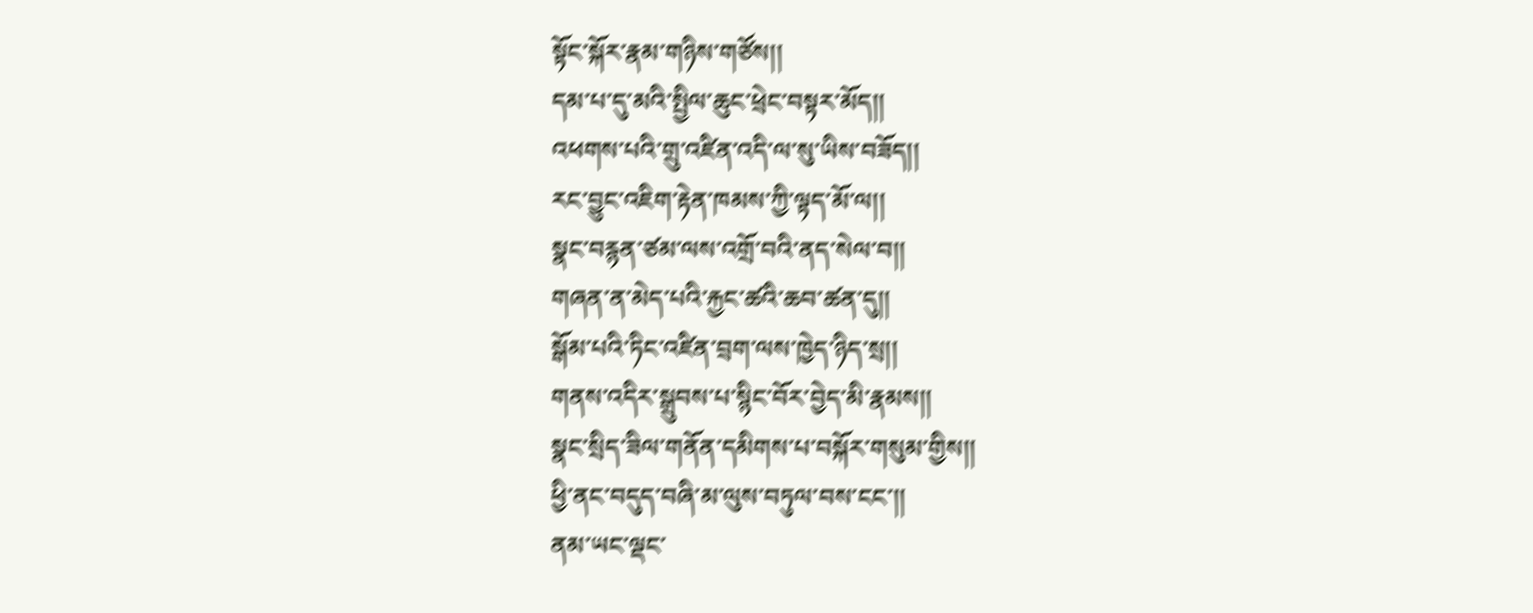སྟོང་སྐོར་རྣམ་གཉིས་གཙོས།།
དམ་པ་དུ་མའི་སྤྱིལ་ཆུང་ཕྲེང་བསྟར་མོད།།
འཕགས་པའི་གྲུ་འཛིན་འདི་ལ་སུ་ཡིས་བཟོད།།
རང་བྱུང་འཇིག་རྟེན་ཁམས་ཀྱི་ལྟད་མོ་ལ།།
སྣང་བརྙན་ཙམ་ལས་འགྲོ་བའི་ནད་སེལ་བ།།
གཞན་ན་མེད་པའི་རྐྱང་ཚའི་ཆབ་ཚན་དུ།།
སྒོམ་པའི་ཏིང་འཛིན་བྲག་ལས་ཁྱེད་ཉིད་སྲ།།
གནས་འདིར་སྒྲུབས་པ་སྙིང་བོར་བྱེད་མི་རྣམས།།
སྣང་སྲིད་ཟིལ་གནོན་དམིགས་པ་བསྐོར་གསུམ་གྱིས།།
ཕྱི་ནང་བདུད་བཞི་མ་ལུས་བཏུལ་བས་ངང་།།
ནམ་ཡང་ལྡང་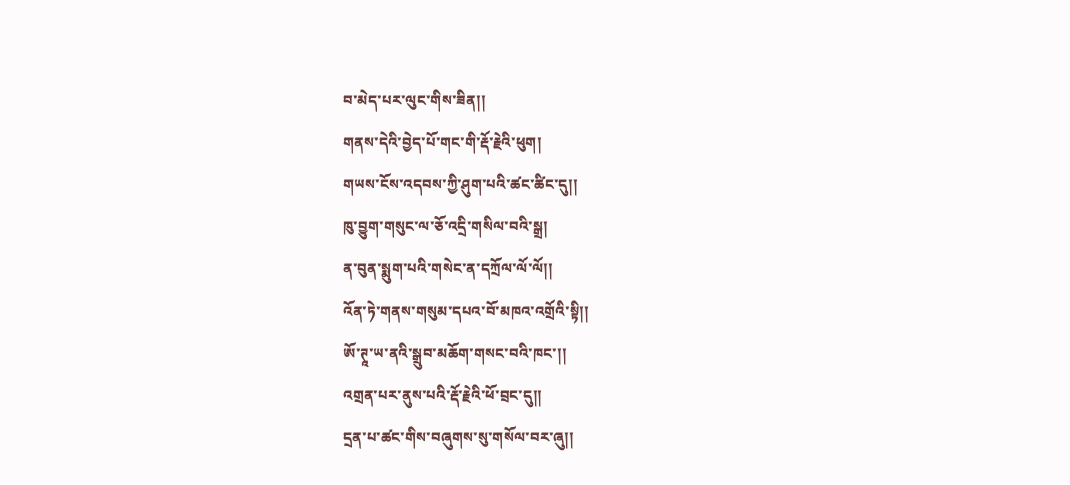བ་མེད་པར་ལུང་གིས་ཟིན།།
གནས་དེའི་བྱེད་པོ་གང་གི་རྡོ་རྗེའི་ཕུག།
གཡས་ངོས་འདབས་ཀྱི་ཤུག་པའི་ཚང་ཚིང་དུ།།
ཁུ་བྱུག་གསུང་ལ་ཅོ་འདྲི་གསིལ་བའི་སྒྲ།
ན་བུན་སྨུག་པའི་གསེང་ན་དཀྲོལ་ལོ་ལོ།།
འོན་ཏེ་གནས་གསུམ་དཔའ་བོ་མཁའ་འགྲོའི་སྟི།།
ཨོ་ཊཱ་ཡ་ནའི་སྒྲུབ་མཆོག་གསང་བའི་ཁང་།།
འགྲན་པར་ནུས་པའི་རྡོ་རྗེའི་ཕོ་བྲང་དུ།།
དྲན་པ་ཚང་གིས་བཞུགས་སུ་གསོལ་བར་ཞུ།།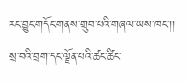རང་བྱུང་གདོང་གནས་གྲུབ་པའི་གཞལ་ཡས་ཁང་།།
སྲ་བའི་བྲག་དང་ལྗོན་པའི་ཚང་ཚིང་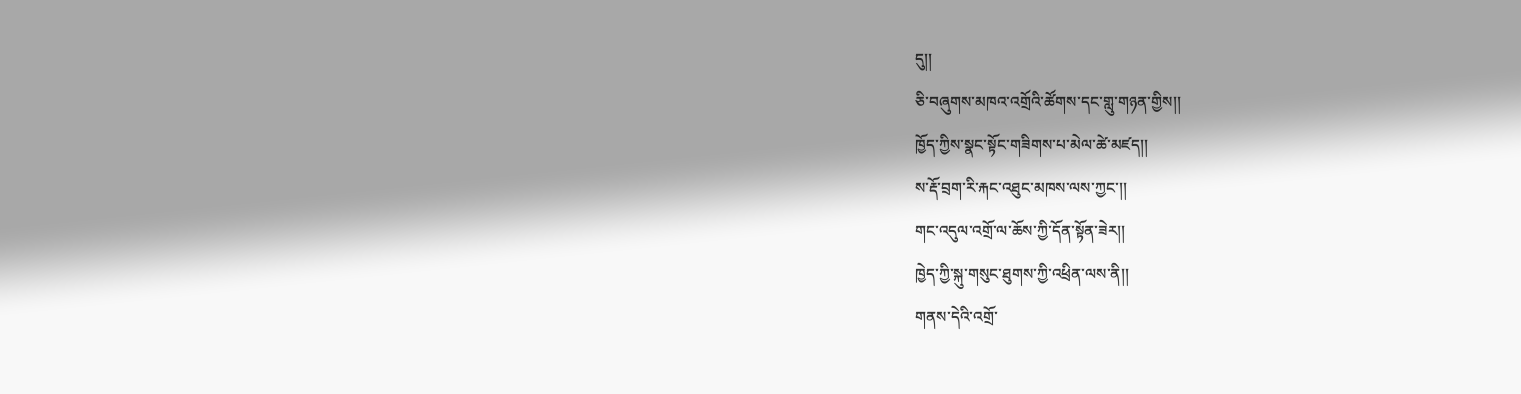དུ།།
ཅི་བཞུགས་མཁའ་འགྲོའི་ཚོགས་དང་གླུ་གཉན་གྱིས།།
ཁྱོད་ཀྱིས་སྣང་སྟོང་གཟིགས་པ་མེལ་ཚེ་མཛད།།
ས་རྡོ་བྲག་རི་རྐང་འཐུང་མཁས་ལས་ཀྱང་།།
གང་འདུལ་འགྲོ་ལ་ཆོས་ཀྱི་དོན་སྟོན་ཟེར།།
ཁྱེད་ཀྱི་སྐུ་གསུང་ཐུགས་ཀྱི་འཕྲིན་ལས་ནི།།
གནས་དེའི་འགྲོ་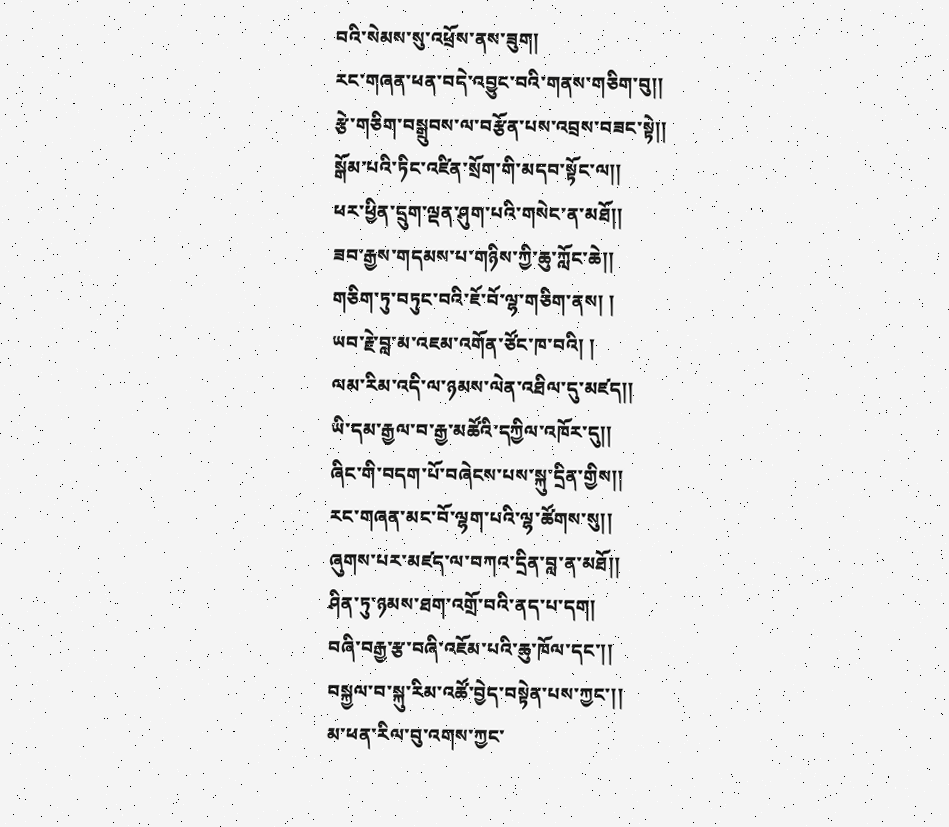བའི་སེམས་སུ་འཕྲོས་ནས་ཟུག།
རང་གཞན་ཕན་བདེ་འབྱུང་བའི་གནས་གཅིག་བུ།།
རྩེ་གཅིག་བསྒྲུབས་ལ་བརྩོན་པས་འབྲས་བཟང་སྟེ།།
སྒོམ་པའི་ཏིང་འཛིན་སྲོག་གི་མདབ་སྟོང་ལ།།
ཕར་ཕྱིན་དྲུག་ལྡན་ཤུག་པའི་གསེང་ན་མཐོ།།
ཟབ་རྒྱས་གདམས་པ་གཉིས་ཀྱི་ཆུ་ཀློང་ཆེ།།
གཅིག་ཏུ་བཏུང་བའི་ཇོ་བོ་ལྷ་གཅིག་ནས། །
ཡབ་རྗེ་བླ་མ་འཇམ་འགོན་ཙོང་ཁ་བའི། །
ལམ་རིམ་འདི་ལ་ཉམས་ལེན་འཐིལ་དུ་མཛད།།
ཡི་དམ་རྒྱལ་བ་རྒྱ་མཚོའི་དཀྱིལ་འཁོར་དུ།།
ཞིང་གི་བདག་པོ་བཞེངས་པས་སྐུ་དྲིན་གྱིས།།
རང་གཞན་མང་བོ་ལྷག་པའི་ལྷ་ཚོགས་སུ།།
ཞུགས་པར་མཛད་ལ་བཀའ་དྲིན་བླ་ན་མཐོ།།
ཤིན་ཏུ་ཉམས་ཐག་འགྲོ་བའི་ནད་པ་དག།
བཞི་བརྒྱ་རྩ་བཞི་འཇོམ་པའི་ཆུ་ཁོལ་དང་།།
བསྐྱལ་བ་སྐུ་རིམ་འཚོ་བྱེད་བསྟེན་པས་ཀྱང་།།
མ་ཕན་རིལ་བུ་འགས་ཀྱང་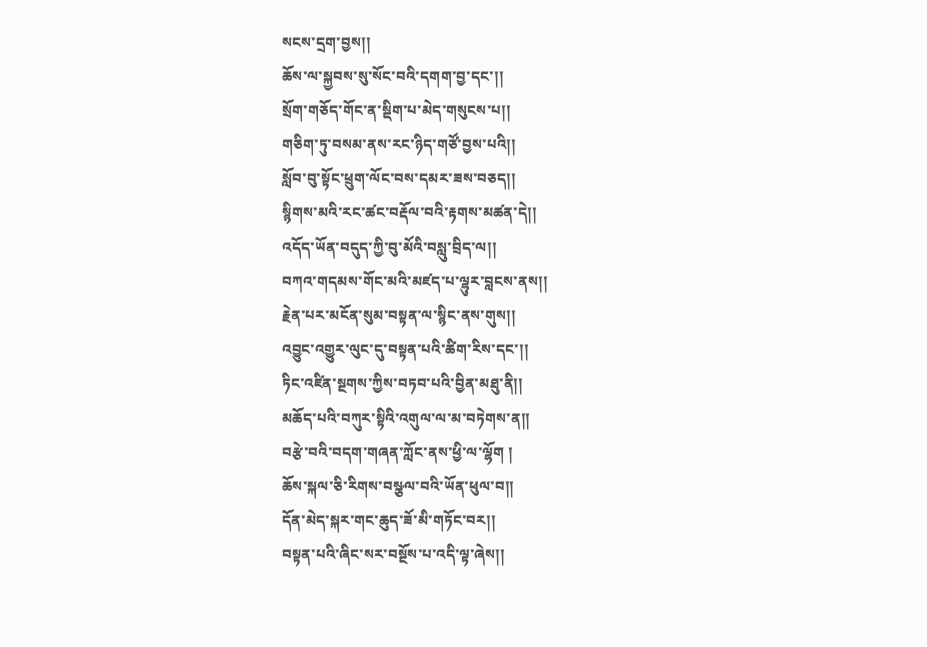སངས་དྲག་བྱས།།
ཆོས་ལ་སྐྱབས་སུ་སོང་བའི་དགག་བྱ་དང་།།
སྲོག་གཅོད་གོང་ན་སྡིག་པ་མེད་གསུངས་པ།།
གཅིག་ཏུ་བསམ་ནས་རང་ཉིད་གཙོ་བྱས་པའི།།
སློབ་བུ་སྟོང་ཕྲུག་ལོང་བས་དམར་ཟས་བཅད།།
སྙིགས་མའི་རང་ཚང་བརྡོལ་བའི་རྟགས་མཚན་དེ།།
འདོད་ཡོན་བདུད་ཀྱི་བུ་མོའི་བསླུ་བྲིད་ལ།།
བཀའ་གདམས་གོང་མའི་མཛད་པ་ལྷུར་བླངས་ནས།།
རྗེན་པར་མངོན་སུམ་བསྟན་ལ་སྙིང་ནས་གུས།།
འབྱུང་འགྱུར་ལུང་དུ་བསྟན་པའི་ཚིག་རིས་དང་།།
ཏིང་འཛིན་སྔགས་ཀྱིས་བཏབ་པའི་བྱིན་མཐུ་ནི།།
མཆོད་པའི་བཀུར་སྟིའི་འགུལ་ལ་མ་བཏེགས་ན།།
བརྩེ་བའི་བདག་གཞན་ཀློང་ནས་ཕྱི་ལ་ལྷོག །
ཆོས་སྐལ་ཅི་རིགས་བསྩལ་བའི་ཡོན་ཕུལ་བ།།
དོན་མེད་སྐར་གང་ཆུད་ཟོ་མི་གཏོང་བར།།
བསྟན་པའི་ཞིང་སར་བསྔོས་པ་འདི་ལྟ་ཞེས།།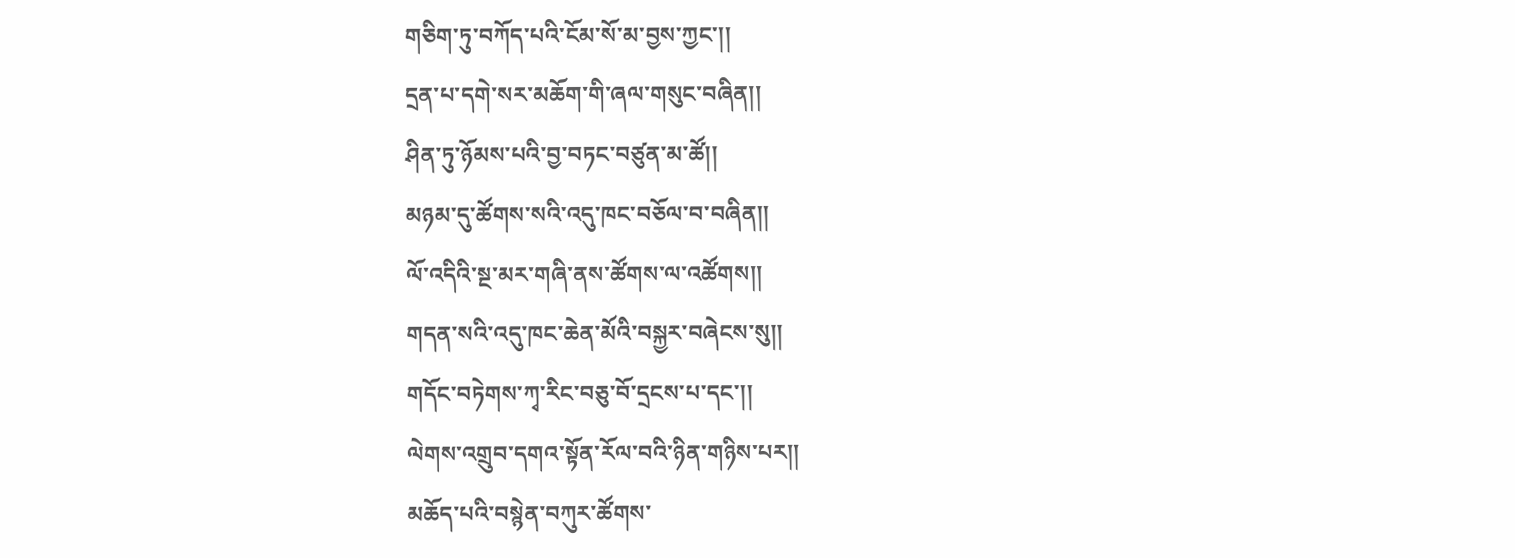གཅིག་ཏུ་བཀོད་པའི་ངོམ་སོ་མ་བྱས་ཀྱང་།།
དྲན་པ་དགེ་སར་མཆོག་གི་ཞལ་གསུང་བཞིན།།
ཤིན་ཏུ་ཉོམས་པའི་བྱ་བཏང་བཙུན་མ་ཚོ།།
མཉམ་དུ་ཚོགས་སའི་འདུ་ཁང་བཅོལ་བ་བཞིན།།
ལོ་འདིའི་སྔ་མར་གཞི་ནས་ཚོགས་ལ་འཚོགས།།
གདན་སའི་འདུ་ཁང་ཆེན་མོའི་བསྐྱར་བཞེངས་སུ།།
གདོང་བཏེགས་ཀྭ་རིང་བཅུ་བོ་དྲངས་པ་དང་།།
ལེགས་འགྲུབ་དགའ་སྟོན་རོལ་བའི་ཉིན་གཉིས་པར།།
མཆོད་པའི་བསྙེན་བཀུར་ཚོགས་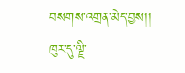བསགས་འགྲན་མེད་བྱས།།
ཁུར་དུ་ལྗི་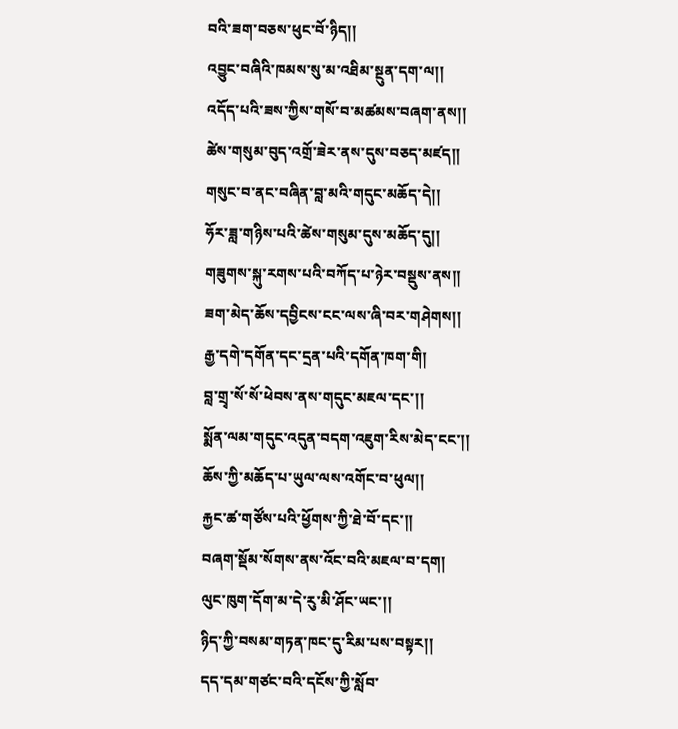བའི་ཟག་བཅས་ཕུང་བོ་ཉིད།།
འབྱུང་བཞིའི་ཁམས་སུ་མ་འཐིམ་སྔུན་དག་ལ།།
འདོད་པའི་ཟས་ཀྱིས་གསོ་བ་མཚམས་བཞག་ནས།།
ཚེས་གསུམ་བུད་འགྲོ་ཟེར་ནས་དུས་བཅད་མཛད།།
གསུང་བ་ནང་བཞིན་བླ་མའི་གདུང་མཆོད་དེ།།
ཧོར་ཟླ་གཉིས་པའི་ཚེས་གསུམ་དུས་མཆོད་དུ།།
གཟུགས་སྐུ་རགས་པའི་བཀོད་པ་ཉེར་བསྡུས་ནས།།
ཟག་མེད་ཆོས་དབྱིངས་ངང་ལས་ཞི་བར་གཤེགས།།
རྒྱ་དགེ་དགོན་དང་དྲན་པའི་དགོན་ཁག་གི།
བླ་གྲྭ་སོ་སོ་ཕེབས་ནས་གདུང་མཇལ་དང་།།
སྨོན་ལམ་གདུང་འདུན་བདག་འཇུག་རིས་མེད་ངང་།།
ཆོས་ཀྱི་མཆོད་པ་ཡུལ་ལས་འགོང་བ་ཕུལ།།
རྐྱང་ཚ་གཙོས་པའི་ཕྱོགས་ཀྱི་ཐེ་བོ་དང་།།
བཞག་སྡོམ་སོགས་ནས་འོང་བའི་མཇལ་བ་དག།
ལུང་ཁུག་དོག་མ་དེ་རུ་མི་ཤོང་ཡང་།།
ཉིད་ཀྱི་བསམ་གཏན་ཁང་དུ་རིམ་པས་བསྟར།།
དད་དམ་གཙང་བའི་དངོས་ཀྱི་སློབ་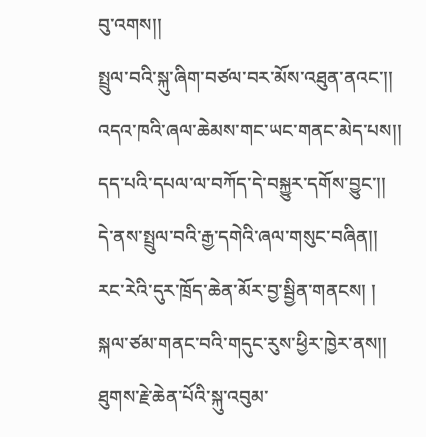བུ་འགས།།
སྤྲུལ་བའི་སྐུ་ཞིག་བཙལ་བར་མོས་འཐུན་ནའང་།།
འདའ་ཁའི་ཞལ་ཆེམས་གང་ཡང་གནང་མེད་པས།།
དད་པའི་དཔལ་ལ་བཀོད་དེ་བསྐྱུར་དགོས་བྱུང་།།
དེ་ནས་སྤྲུལ་བའི་རྒྱ་དགེའི་ཞལ་གསུང་བཞིན།།
རང་རེའི་དུར་ཁྲོད་ཆེན་མོར་བྱ་སྦྱིན་གནངས། །
སྐལ་ཙམ་གནང་བའི་གདུང་རུས་ཕྱིར་ཁྱེར་ནས།།
ཐུགས་རྗེ་ཆེན་པོའི་སྐུ་འབུམ་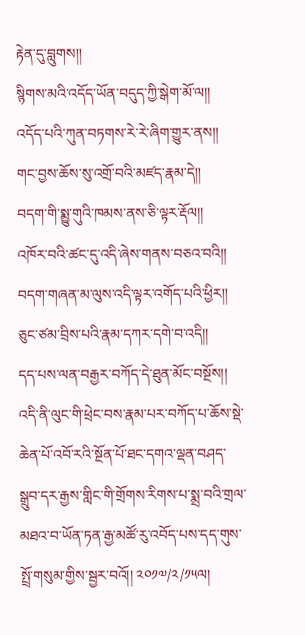རྟེན་དུ་བླུགས།།
སྙིགས་མའི་འདོད་ཡོན་བདུད་ཀྱི་སྒེག་མོ་ལ།།
འདོད་པའི་ཀུན་བཏགས་རེ་རེ་ཞིག་གྱུར་ནས།།
གང་བྱས་ཆོས་སུ་འགྲོ་བའི་མཛད་རྣམ་དེ།།
བདག་གི་སྨྱུ་གུའི་ཁམས་ནས་ཅི་ལྟར་རྡོལ།།
འཁོར་བའི་ཚང་དུ་འདི་ཞེས་གནས་བཅའ་བའི།།
བདག་གཞན་མ་ལུས་འདི་ལྟར་འགོད་པའི་ཕྱིར།།
ཅུང་ཙམ་བྲིས་པའི་རྣམ་དཀར་དགེ་བ་འདི།།
དད་པས་ལན་བརྒྱར་བཀོད་དེ་ཐུན་མོང་བསྔོས།།
འདི་ནི་ལུང་གི་ཕྲེང་བས་རྣམ་པར་བཀོད་པ་ཆོས་སྡེ་ཆེན་པོ་འབོ་རའི་སྔོན་པོ་ཐང་དགའ་ལྡན་བཤད་སྒྲུབ་དར་རྒྱས་གླིང་གི་གྲོགས་རིགས་པ་སྨྲ་བའི་གྲལ་མཐའ་བ་ཡོན་ཏན་རྒྱ་མཚོ་རུ་འབོད་པས་དད་གུས་སྤྲོ་གསུམ་གྱིས་སྦྱར་བའོ།། ༢༠༡༧/༢/༡༥ལ།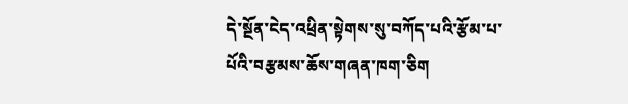དེ་སྔོན་ངེད་འཕྲིན་སྟེགས་སུ་བཀོད་པའི་རྩོམ་པ་པོའི་བརྩམས་ཆོས་གཞན་ཁག་ཅིག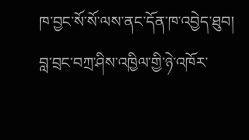ཁ་བྱང་སོ་སོ་ལས་ནང་དོན་ཁ་འབྱེད་ཐུབ།
བླ་བྲང་བཀྲ་ཤིས་འཁྱིལ་གྱི་ཉེ་འཁོར་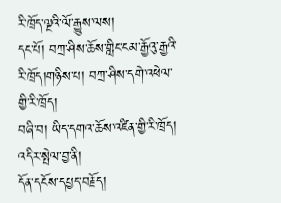རི་ཁྲོད་ལྔའི་ལོ་རྒྱུས་ལས།
དང་པོ། བཀྲ་ཤིས་ཆོས་གླིང་ངམ་རྒྱོའུ་རྒྱའི་རི་ཁྲོད།གཉིས་པ། བཀྲ་ཤིས་དགེ་འཕེལ་གྱི་རི་ཁྲོད།
བཞི་བ། ཡིད་དགའ་ཆོས་འཛིན་གྱི་རི་ཁྲོད།
འདིར་སྤེལ་བྱ་ནི།
དོན་དངོས་དཔྱད་བརྗོད།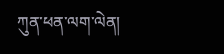ཀུན་ཕན་ལག་ལེན།